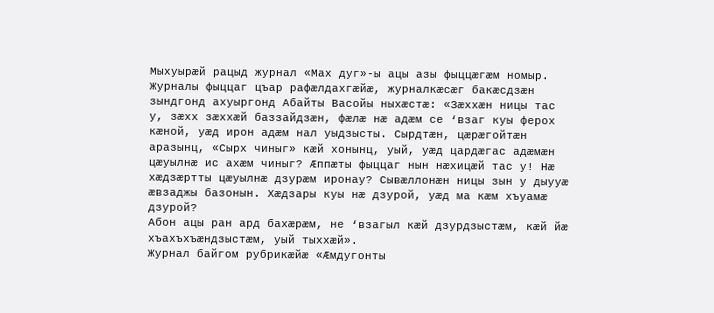Мыхуырæй рацыд журнал «Мах дуг»-ы ацы азы фыццæгæм номыр.
Журналы фыццаг цъар рафæлдахгæйæ, журналкæсæг бакæсдзæн зындгонд ахуыргонд Абайты Васойы ныхæстæ: «Зæххæн ницы тас у, зæхх зæххæй баззайдзæн, фæлæ нæ адæм се ‘взаг куы ферох кæной, уæд ирон адæм нал уыдзысты. Сырдтæн, цæрæгойтæн аразынц, «Сырх чиныг» кæй хонынц, уый, уæд цардæгас адæмæн цæуылнæ ис ахæм чиныг? Æппæты фыццаг нын нæхицæй тас у! Нæ хæдзæртты цæуылнæ дзурæм иронау? Сывæллонæн ницы зын у дыууæ æвзаджы базонын. Хæдзары куы нæ дзурой, уæд ма кæм хъуамæ дзурой?
Абон ацы ран ард бахæрæм, не ‘взагыл кæй дзурдзыстæм, кæй йæ хъахъхъæндзыстæм, уый тыххæй».
Журнал байгом рубрикæйæ «Æмдугонты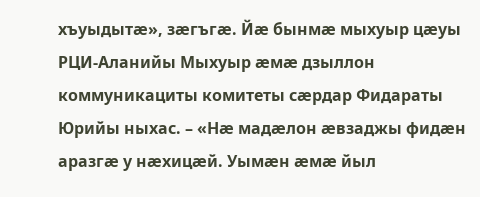хъуыдытæ», зæгъгæ. Йæ бынмæ мыхуыр цæуы РЦИ-Аланийы Мыхуыр æмæ дзыллон коммуникациты комитеты сæрдар Фидараты Юрийы ныхас. – «Нæ мадæлон æвзаджы фидæн аразгæ у нæхицæй. Уымæн æмæ йыл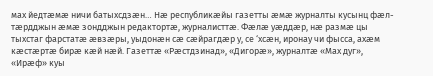мах йедтæмæ ничи батыхсдзæн… Нæ республикæйы газетты æмæ журналты кусынц фæл-тæрдджын æмæ зондджын редактортæ, журналисттæ. Фæлæ уæддæр, нæ размæ цы тыхстаг фарстатæ æвзæры, уыдонæн сæ сæйрагдæр у, се ‘хсæн, иронау чи фысса, ахæм кæстæртæ бирæ кæй нæй. Газеттæ «Рæстдзинад», «Дигорæ», журналтæ «Мах дуг», «Ирæф» куы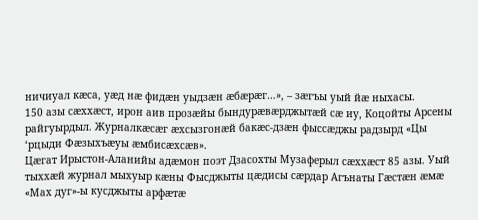ничиуал кæса, уæд нæ фидæн уыдзæн æбæрæг…», – зæгъы уый йæ ныхасы.
150 азы сæххæст, ирон аив прозæйы бындурæвæрджытæй сæ иу, Коцойты Арсены райгуырдыл. Журналкæсæг æхсызгонæй бакæс-дзæн фыссæджы радзырд «Цы ‘рцыди Фæзыхъæуы æмбисæхсæв».
Цæгат Ирыстон-Аланийы адæмон поэт Дзасохты Музаферыл сæххæст 85 азы. Уый тыххæй журнал мыхуыр кæны Фысджыты цæдисы сæрдар Агънаты Гæстæн æмæ «Мах дуг»-ы кусджыты арфæтæ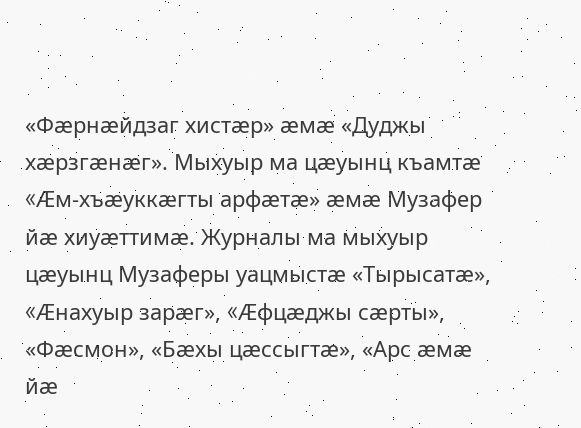«Фæрнæйдзаг хистæр» æмæ «Дуджы хæрзгæнæг». Мыхуыр ма цæуынц къамтæ «Æм-хъæуккæгты арфæтæ» æмæ Музафер йæ хиуæттимæ. Журналы ма мыхуыр цæуынц Музаферы уацмыстæ «Тырысатæ», «Æнахуыр зарæг», «Æфцæджы сæрты», «Фæсмон», «Бæхы цæссыгтæ», «Арс æмæ йæ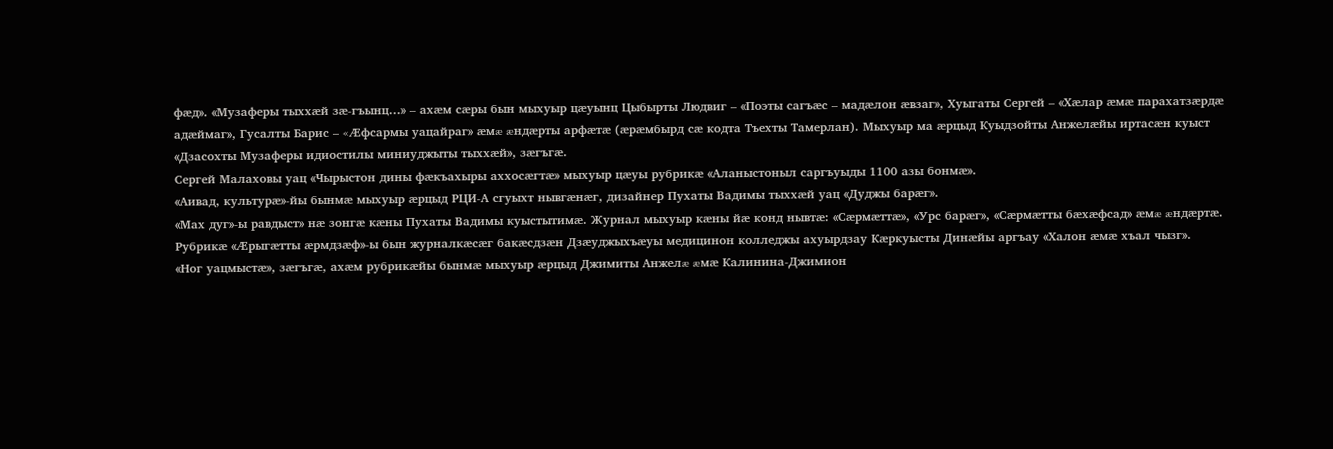фæд». «Музаферы тыххæй зæ-гъынц…» – ахæм сæры бын мыхуыр цæуынц Цыбырты Людвиг – «Поэты сагъæс – мадæлон æвзаг», Хуыгаты Сергей – «Хæлар æмæ парахатзæрдæ адæймаг», Гусалты Барис – «Æфсармы уацайраг» æмæ æндæрты арфæтæ (æрæмбырд сæ кодта Тъехты Тамерлан). Мыхуыр ма æрцыд Куыдзойты Анжелæйы иртасæн куыст «Дзасохты Музаферы идиостилы миниуджыты тыххæй», зæгъгæ.
Сергей Малаховы уац «Чырыстон дины фæкъахыры аххосæгтæ» мыхуыр цæуы рубрикæ «Аланыстоныл саргъуыды 1100 азы бонмæ».
«Аивад, культурæ»-йы бынмæ мыхуыр æрцыд РЦИ-А сгуыхт нывгæнæг, дизайнер Пухаты Вадимы тыххæй уац «Дуджы барæг».
«Мах дуг»-ы равдыст» нæ зонгæ кæны Пухаты Вадимы куыстытимæ. Журнал мыхуыр кæны йæ конд нывтæ: «Сæрмæттæ», «Урс барæг», «Сæрмæтты бæхæфсад» æмæ æндæртæ.
Рубрикæ «Æрыгæтты æрмдзæф»-ы бын журналкæсæг бакæсдзæн Дзæуджыхъæуы медицинон колледжы ахуырдзау Кæркуысты Динæйы аргъау «Халон æмæ хъал чызг».
«Ног уацмыстæ», зæгъгæ, ахæм рубрикæйы бынмæ мыхуыр æрцыд Джимиты Анжелæ æмæ Калинина-Джимион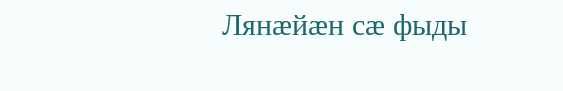Лянæйæн сæ фыды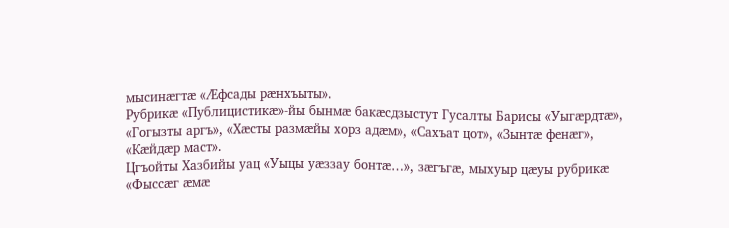мысинæгтæ «Æфсады рæнхъыты».
Рубрикæ «Публицистикæ»-йы бынмæ бакæсдзыстут Гусалты Барисы «Уыгæрдтæ», «Гогызты аргъ», «Хæсты размæйы хорз адæм», «Сахъат цот», «Зынтæ фенæг», «Кæйдæр маст».
Цгъойты Хазбийы уац «Уыцы уæззау бонтæ…», зæгъгæ, мыхуыр цæуы рубрикæ «Фыссæг æмæ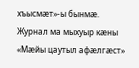хъысмæт»-ы бынмæ. Журнал ма мыхуыр кæны «Мæйы цаутыл афæлгæст»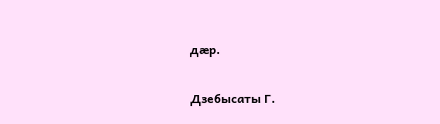дæр.

Дзебысаты Г.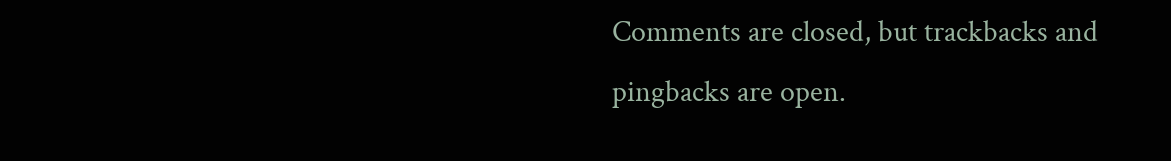Comments are closed, but trackbacks and pingbacks are open.